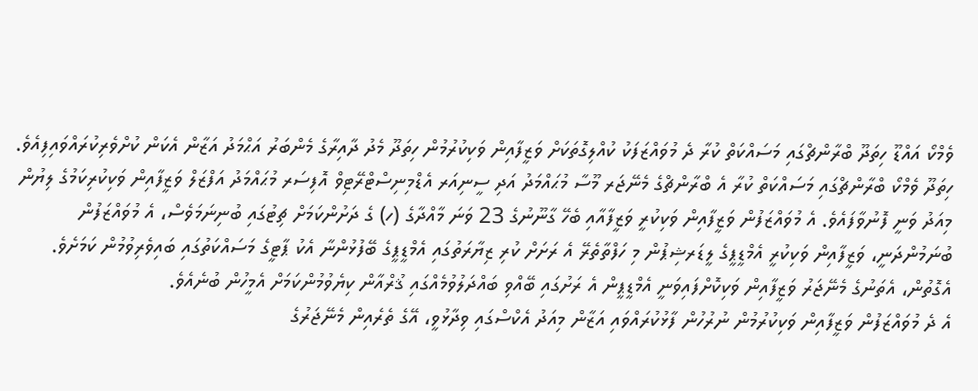ވެމްކޯ އައްޑޫ ހިތަދޫ ބްރާންޗްގައި މަސައްކަތް ކުރާ ދެ މުވައްޒަފަކު ކުއްލިގޮތަކަށް ވަޒީފާއިން ވަކިކުރުމުން ހިތަދޫ މެދު ދާއިރާގެ މެންބަރު އަޙްމަދު އަޒާން އެކަން ކުށްވެރިކުރައްވައިފިއެވެ.
ހިތަދޫ ވެމްކޯ ބްރާންޗްގައި މަސައްކަތް ކުރާ އެ ބްރާންޗްގެ މެނޭޖަރ މޫސާ މުޙައްމަދު އަދި ސީނިއަރ އެޑްމިނިސްޓްރޭޓިވް އޮފިސަރ މުޙައްމަދު އަފްޒަލް ވަޒީފާއިން ވަކިކުރިކަމުގެ ލިޔުން މިއަދު ވަނީ ފޮނުވާފައެވެ. އެ މުވައްޒަފުން ވަޒީފާއިން ވަކިކުރީ ވަޒީފާއާއި ބެހޭ ގާނޫނުގެ 23 ވަނަ މާއްދާގެ (ހ) ގެ ދަށުންކަމަށް ޗިޓުގައި ބުނިނަމަވެސް، އެ މުވައްޒަފުން ބުނަމުންދަނީ، ވަޒީފާއިން ވަކިކުރީ އެމްޑީޕީގެ ލީޑަރޝިޕުން މި ހަފްތާތެރޭ އެ ރަށަށް ކުރި ޒިޔާރަތުގައި އެމްޑީޕީގެ ބޭފުޅުންނާ އެކު ޕާޓީގެ މަސައްކަތުގައި ބައިވެރިވުމުން ކަމަށެވެ.
އެގޮތުން، އެތަނުގެ މެނޭޖަރު ވަޒީފާއިން ވަކިކޮށްފައިވަނީ އެމްޑީޕީން އެ ރަށުގައި ބޭއްވި ބައްދަލުވުމެއްގައި ޤުރްއާން ކިޔެވުމުންކަމަށް އެމީހުން ބުނެއެވެ.
އެ ދެ މުވައްޒަފުން ވަޒީފާއިން ވަކިކުރުމުން ނުރުހުން ފާޅުކުރައްވައި އަޒާން މިއަދު އެކްސްގައި ވިދާޅުވީ، އޭގެ ތެރެއިން މެނޭޖަރުގެ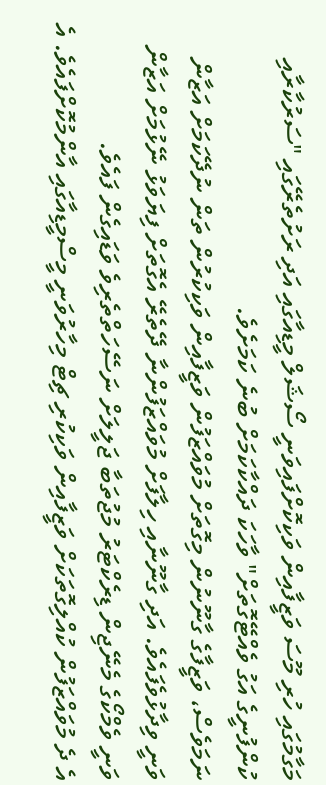މަގާމުގައި ހުރި މޫސަ ވަޒީފާއިން ވަކިކޮށްފައިވަނީ ސޯޝަލް މީޑިއާގައި އަދި ރަށުތެރޭގައި "ސަރުކާރާއި ކުންފުނީގެ އަގު ވެއްޓޭގޮތަށް" ވާހަކަ ދައްކާކަމަށް ބުނެ ކަމަށެވެ.
ނަމަވެސް، ވަޒީފާގެ ގާނޫނުން މިގޮތަށް މުވައްޒަފުން ވަޒީފާއިން ވަކިކުރުން ތަން ނުދޭކަމަށް އަޒާން ވަނީ ވިދާޅުވެފައެވެ. އަދި ގާނޫނާއި ހިލާފަށް މުވައްޒަފުންނާ ދޭތެރޭ އެގޮތަށް ފިޔަވަޅު ނޭޅުމަށް އަޒާން ވަނީ ވެމްކޯގެ މެނޭޖިން ޑިރެކްޓަރު މުޖުތަބާ ޖަލީލަށް ނަސޭހަތްތެރިވެ ވަޑައިގެން ފައެވެ.
އެ ދެ މުވައްޒަފުން ކުއްލިގޮތަކަށް ވަޒީފާއިން ވަކިކުރި ޗިޓް މިހާރުވަނީ މީސްމީޑިއާގައި އާންމުކޮށްފައެވެ. އެ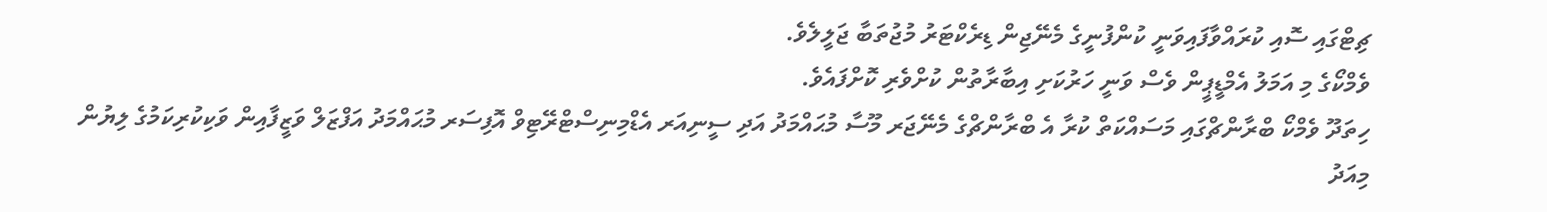ޗިޓްގައި ސޮއި ކުރައްވާފައިވަނީ ކުންފުނީގެ މެނޭޖިން ޑިރެކްޓަރު މުޖުތަބާ ޖަލީލެވެ.
ވެމްކޯގެ މި އަމަލު އެމްޑީޕީން ވެސް ވަނީ ހަރުކަށި އިބާރާތުން ކުށްވެރި ކޮށްފައެވެ.
ހިތަދޫ ވެމްކޯ ބްރާންޗްގައި މަސައްކަތް ކުރާ އެ ބްރާންޗްގެ މެނޭޖަރ މޫސާ މުޙައްމަދު އަދި ސީނިއަރ އެޑްމިނިސްޓްރޭޓިވް އޮފިސަރ މުޙައްމަދު އަފްޒަލް ވަޒީފާއިން ވަކިކުރިކަމުގެ ލިޔުން މިއަދު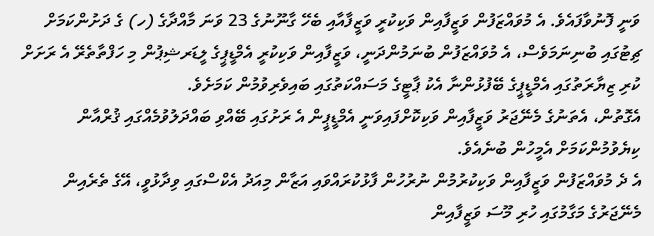ވަނީ ފޮނުވާފައެވެ. އެ މުވައްޒަފުން ވަޒީފާއިން ވަކިކުރީ ވަޒީފާއާއި ބެހޭ ގާނޫނުގެ 23 ވަނަ މާއްދާގެ (ހ) ގެ ދަށުންކަމަށް ޗިޓުގައި ބުނިނަމަވެސް، އެ މުވައްޒަފުން ބުނަމުންދަނީ، ވަޒީފާއިން ވަކިކުރީ އެމްޑީޕީގެ ލީޑަރޝިޕުން މި ހަފްތާތެރޭ އެ ރަށަށް ކުރި ޒިޔާރަތުގައި އެމްޑީޕީގެ ބޭފުޅުންނާ އެކު ޕާޓީގެ މަސައްކަތުގައި ބައިވެރިވުމުން ކަމަށެވެ.
އެގޮތުން، އެތަނުގެ މެނޭޖަރު ވަޒީފާއިން ވަކިކޮށްފައިވަނީ އެމްޑީޕީން އެ ރަށުގައި ބޭއްވި ބައްދަލުވުމެއްގައި ޤުރްއާން ކިޔެވުމުންކަމަށް އެމީހުން ބުނެއެވެ.
އެ ދެ މުވައްޒަފުން ވަޒީފާއިން ވަކިކުރުމުން ނުރުހުން ފާޅުކުރައްވައި އަޒާން މިއަދު އެކްސްގައި ވިދާޅުވީ، އޭގެ ތެރެއިން މެނޭޖަރުގެ މަގާމުގައި ހުރި މޫސަ ވަޒީފާއިން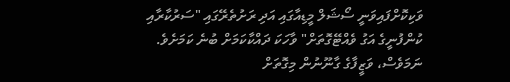ވަކިކޮށްފައިވަނީ ސޯޝަލް މީޑިއާގައި އަދި ރަށުތެރޭގައި "ސަރުކާރާއި ކުންފުނީގެ އަގު ވެއްޓޭގޮތަށް" ވާހަކަ ދައްކާކަމަށް ބުނެ ކަމަށެވެ.
ނަމަވެސް، ވަޒީފާގެ ގާނޫނުން މިގޮތަށް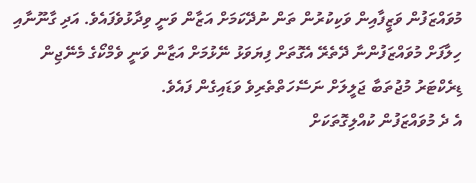މުވައްޒަފުން ވަޒީފާއިން ވަކިކުރުން ތަން ނުދޭކަމަށް އަޒާން ވަނީ ވިދާޅުވެފައެވެ. އަދި ގާނޫނާއި ހިލާފަށް މުވައްޒަފުންނާ ދޭތެރޭ އެގޮތަށް ފިޔަވަޅު ނޭޅުމަށް އަޒާން ވަނީ ވެމްކޯގެ މެނޭޖިން ޑިރެކްޓަރު މުޖުތަބާ ޖަލީލަށް ނަސޭހަތްތެރިވެ ވަޑައިގެން ފައެވެ.
އެ ދެ މުވައްޒަފުން ކުއްލިގޮތަކަށް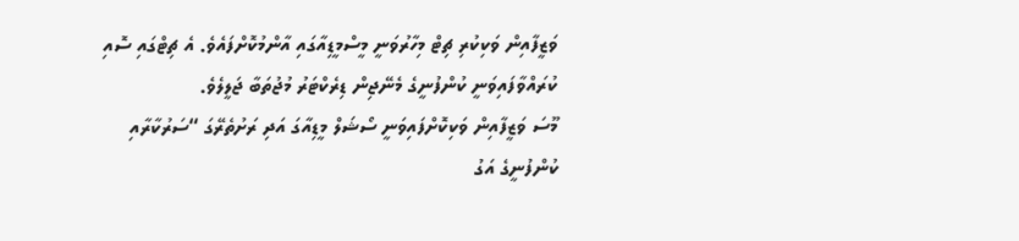ވަޒީފާއިން ވަކިކުރި ޗިޓް މިހާރުވަނީ މީސްމީޑިއާގައި އާންމުކޮށްފައެވެ. އެ ޗިޓްގައި ސޮއި ކުރައްވާފައިވަނީ ކުންފުނީގެ މެނޭޖިން ޑިރެކްޓަރު މުޖުތަބާ ޖަލީލެވެ.
މޫސަ ވަޒީފާއިން ވަކިކޮށްފައިވަނީ ސޯޝަލް މީޑިއާގަ އަދި ރަށުތެރޭގަ “ސަރުކާރާއި ކުންފުނީގެ އަގު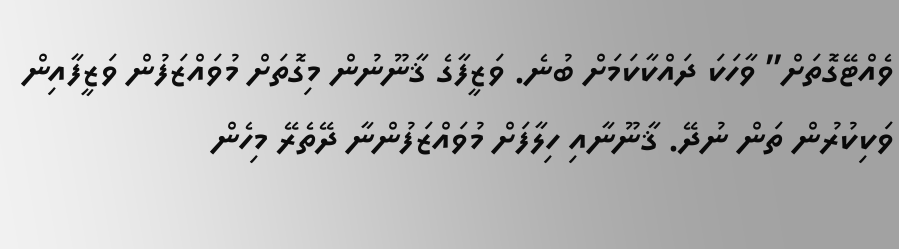ވެއްޓޭގޮތަށް” ވާހަކަ ދައްކާކަމަށް ބުނެ. ވަޒީފާގެ ޤާނޫނުން މިގޮތަށް މުވައްޒަފުން ވަޒީފާއިން ވަކިކުރުން ތަން ނުދޭ. ޤާނޫނާއި ހިލާފަށް މުވައްޒަފުންނާ ދޭތެރޭ މިހެން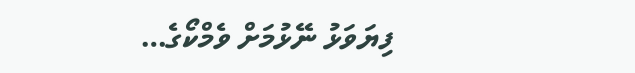ފިޔަވަޅު ނޭޅުމަށް ވެމްކޯގެ…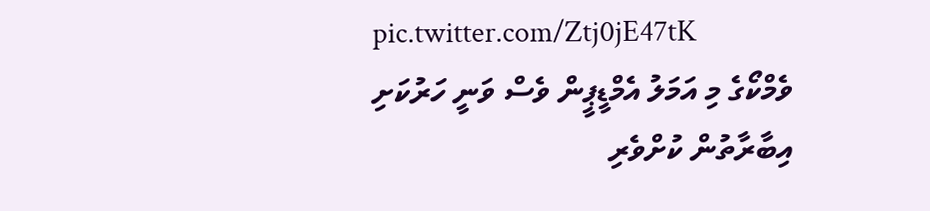pic.twitter.com/Ztj0jE47tK
ވެމްކޯގެ މި އަމަލު އެމްޑީޕީން ވެސް ވަނީ ހަރުކަށި އިބާރާތުން ކުށްވެރި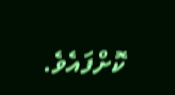ކޮށްފައެވެ.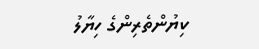ކިޔުންތެރިންގެ ހިޔާލު